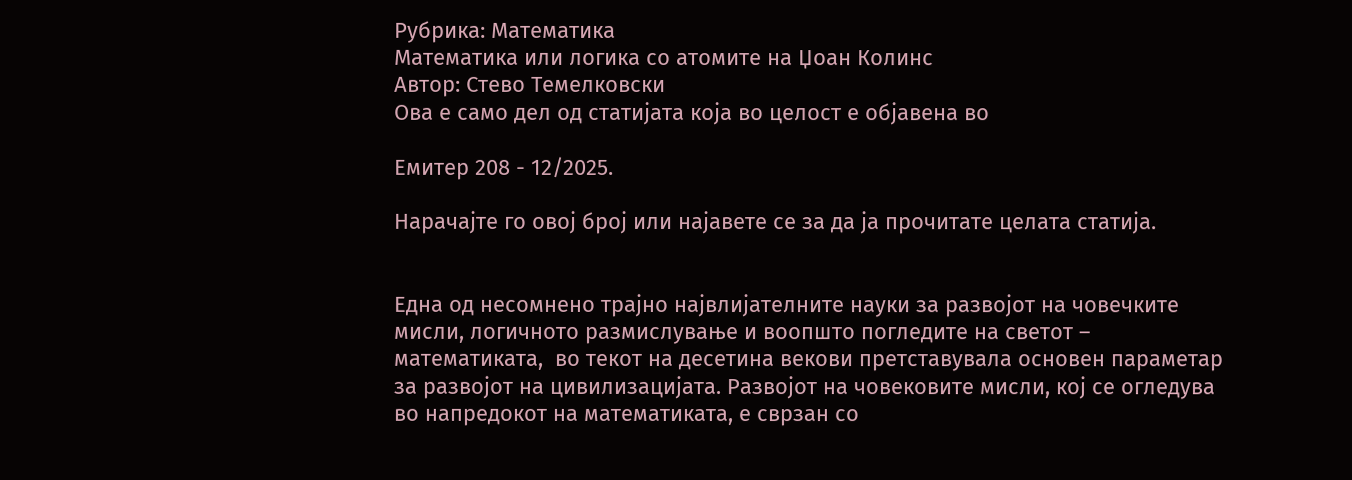Рубрика: Математика
Математика или логика со атомите на Џоан Колинс
Автор: Стево Темелковски
Ова е само дел од статијата која во целост е објавена во

Емитер 208 - 12/2025.

Нарачајте го овој број или најавете се за да ја прочитате целата статија.


Една од несомнено трајно највлијателните науки за развојот на човечките мисли, логичното размислување и воопшто погледите на светот – математиката,  во текот на десетина векови претставувала основен параметар за развојот на цивилизацијата. Развојот на човековите мисли, кој се огледува во напредокот на математиката, е сврзан со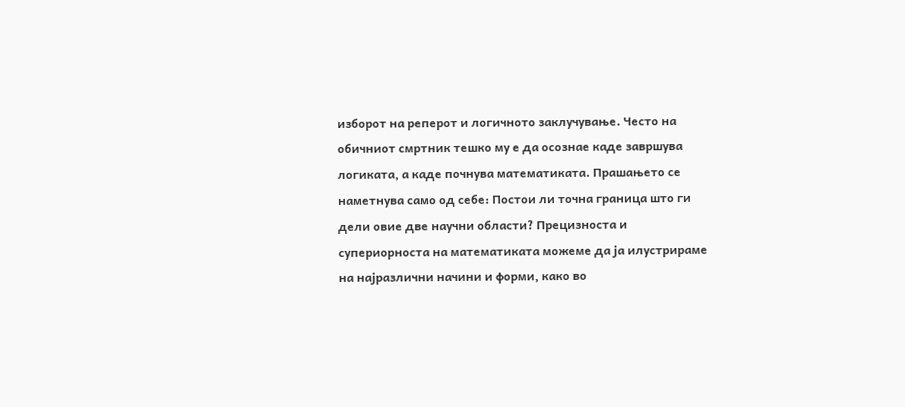изборот на реперот и логичното заклучување. Често на обичниот смртник тешко му е да осознае каде завршува логиката, а каде почнува математиката. Прашањето се наметнува само од себе: Постои ли точна граница што ги дели овие две научни области? Прецизноста и супериорноста на математиката можеме да ја илустрираме на најразлични начини и форми, како во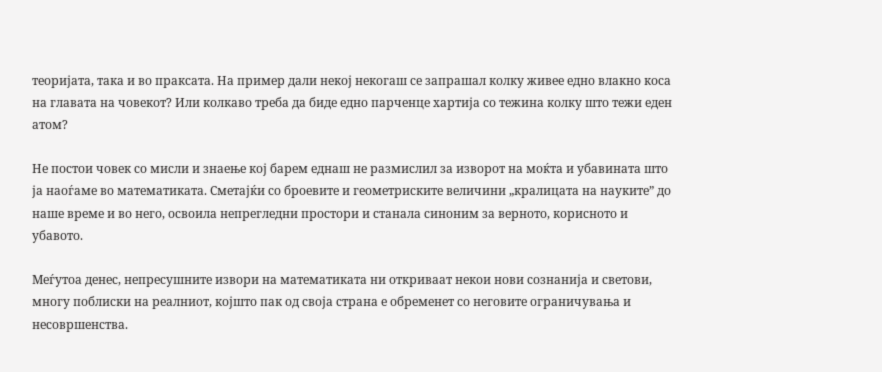теоријата, така и во праксата. На пример дали некој некогаш се запрашал колку живее едно влакно коса на главата на човекот? Или колкаво треба да биде едно парченце хартија со тежина колку што тежи еден атом?

Не постои човек со мисли и знаење кој барем еднаш не размислил за изворот на моќта и убавината што ја наоѓаме во математиката. Сметајќи со броевите и геометриските величини „кралицата на науките” до наше време и во него, освоила непрегледни простори и станала синоним за верното, корисното и убавото.

Меѓутоа денес, непресушните извори на математиката ни откриваат некои нови сознанија и светови, многу поблиски на реалниот, којшто пак од своја страна е обременет со неговите ограничувања и несовршенства.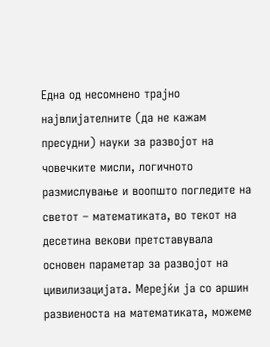Една од несомнено трајно највлијателните (да не кажам пресудни) науки за развојот на човечките мисли, логичното размислување и воопшто погледите на светот – математиката, во текот на десетина векови претставувала основен параметар за развојот на цивилизацијата. Мерејќи ја со аршин развиеноста на математиката, можеме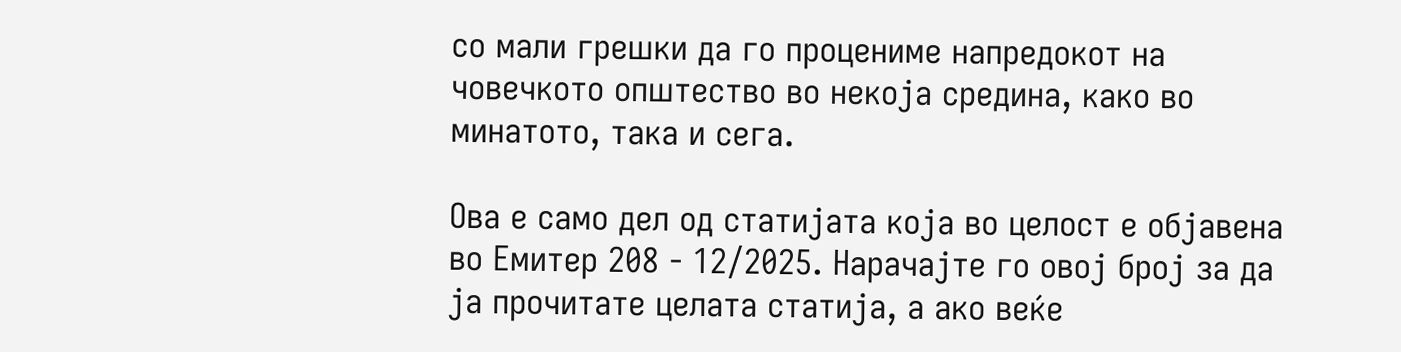со мали грешки да го процениме напредокот на човечкото општество во некоја средина, како во минатото, така и сега.

Ова е само дел од статијата која во целост е објавена во Емитер 208 - 12/2025. Нарачајте го овој број за да ја прочитате целата статија, а ако веќе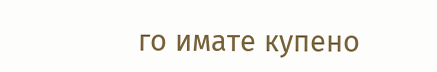го имате купено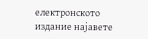електронското издание најавете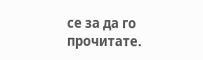се за да го прочитате.